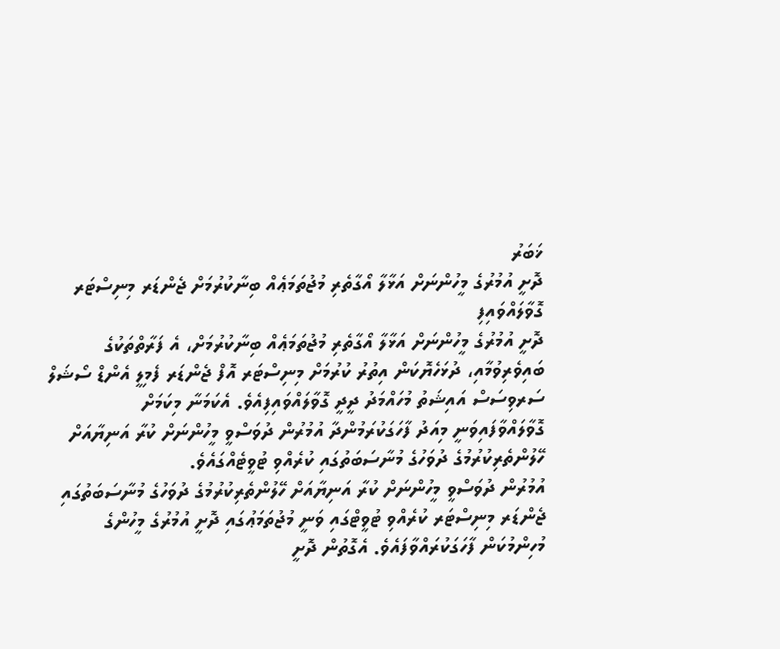ޚަބަރު
ދޮށީ އުމުރުގެ މީހުންނަށް އަޅާލާ އޯގާތެރި މުޖުތަމަޢެއް ބިނާކުރުމަށް ޖެންޑަރ މިނިސްޓަރ ގޮވާލައްވައިފި
ދޮށީ އުމުރުގެ މީހުންނަށް އަޅާލާ އޯގާތެރި މުޖުތަމަޢެއް ބިނާކުރުމަށް، އެ ފަރާތްތަކުގެ ބައިވެރިވުމާއި، ދުޅަހެޔޮކަން އިތުރު ކުރުމަށް މިނިސްޓަރ އޮފް ޖެންޑަރ ފެމިލީ އެންޑް ސޯޝަލް ސަރވިސަސް އައިޝަތު މުހައްމަދު ދީދީ ގޮވާލައްވައިފިއެވެ. އެކަމަނާ މިކަމަށް ގޮވާލައްވާފައިވަނީ މިއަދު ފާހަގަކުރަމުންދާ އުމުރުން ދުވަސްވީ މީހުންނަށް ކުރާ އަނިޔާއަށް ހޭލުންތެރިކުރުމުގެ ދުވަހުގެ މުނާސަބަތުގައި ކުރެއްވި ޓުވީޓެއްގައެވެ.
އުމުރުން ދުވަސްވީ މީހުންނަށް ކުރާ އަނިޔާއަށް ހޭލުންތެރިކުރުމުގެ ދުވަހުގެ މުނާސަބަތުގައި ޖެންޑަރ މިނިސްޓަރ ކުރެއްވި ޓުވީޓްގައި ވަނީ މުޖުތަމަޢުގައި ދޮށީ އުމުރުގެ މީހުންގެ މުހިންމުކަން ފާހަގަކުރައްވާފައެވެ. އެގޮތުން ދޮށީ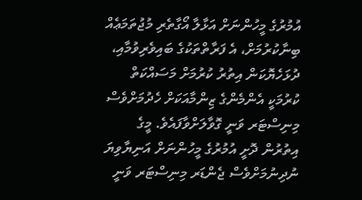އުމުރުގެ މީހުންނަށް އަޅާލާ އޯގާތެރި މުޖުތަމަޢެއް ބިނާކުރުމަށް، އެ ފަރާތްތަކުގެ ބައިވެރިވުމާއި، ދުޅަހެޔޮކަން އިތުރު ކުރުމަށް މަސައްކަތް ކުރުމަކީ އެންމެންގެ ޒިންމާއަކަށް ހެދުމަށްވެސް މިނިސްޓަރ ވަނީ ގޮވާލަށްވާފައެވެ. މީގެ އިތުރުން ދޮށީ އުމުރުގެ މީހުންނަށް އަނިޔާވިޔަ ނުދިނުމަށްވެސް ޖެންޑަރ މިނިސްޓަރ ވަނީ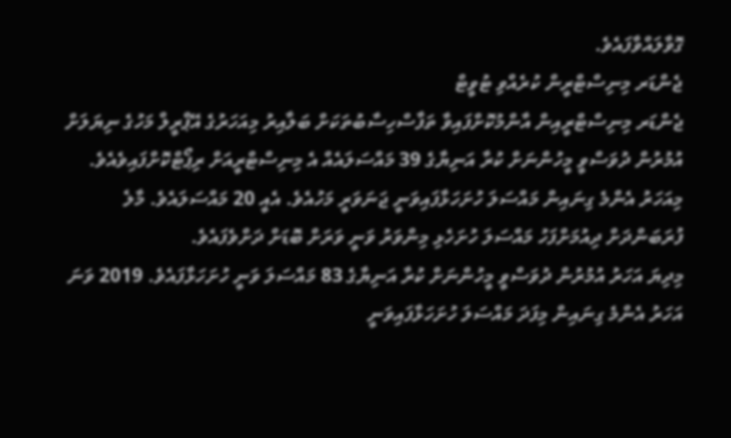ގޮވާލައްވާފައެވެ.
ޖެންޑަރ މިނިސްޓްރީން ކުރެއްވި ޓުވީޓް
ޖެންޑަރ މިނިސްޓްރީއިން އާންމުކޮށްފައިވާ ތަފާސްހިސާބުތަކަށް ބަލާއިރު މިއަހަރުގެ އޭޕްރީލް މަހުގެ ނިޔަލަށް އުމުރުން ދުވަސްވީ މީހުންނަށް ކުރާ އަނިޔާގެ 39 މައްސަލައެއް އެ މިނިސްޓްރީއަށް ރިޕޯޓްކޮށްފައިވެއެވެ. މިއަހަރު އެންމެ ގިނައިން މައްސަލަ ހުށަހަޅާފައިވަނީ ޖަނަވަރީ މަހުއެވެ. އެއީ 20 މައްސަލައެވެ. މާލެ ފުރަބަންދަށް ދިއުމަށްފަހު މައްސަލަ ހުށަހެޅި މިންވަރު ވަނީ ވަރަށް ބޮޑަށް ދަށްވެފައެވެ.
މިދިޔަ އަހަރު އުމުރުން ދުވަސްވީ މީހުންނަށް ކުރާ އަނިޔާގެ 83 މައްސަލަ ވަނީ ހުށަހަޅާފައެވެ. 2019 ވަނަ އަހަރު އެންމެ ގިނައިން މިފަދަ މައްސަލަ ހުށަހަޅާފައިވަނީ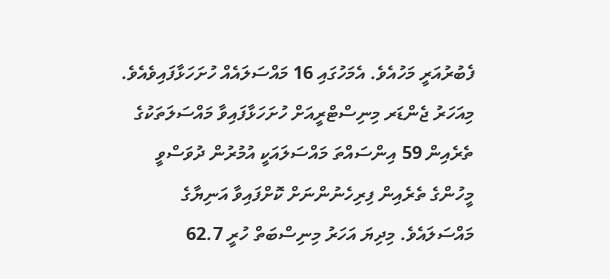ފެބުރުއަރީ މަހުއެވެ. އެމަހުގައި 16 މައްސަލައެއް ހުށަހަޅާފައިވެއެވެ.
މިއަހަރު ޖެންޑަރ މިނިސްޓްރީއަށް ހުށަހަޅާފައިވާ މައްސަލަތަކުގެ ތެރެއިން 59 އިންސައްތަ މައްސަލައަކީ އުމުރުން ދުވަސްވީ މީހުންގެ ތެރެއިން ފިރިހެނުންނަށް ކޮށްފައިވާ އަނިޔާގެ މައްސަލައެވެ. މިދިޔަ އަހަރު މިނިސްބަތް ހުރީ 62.7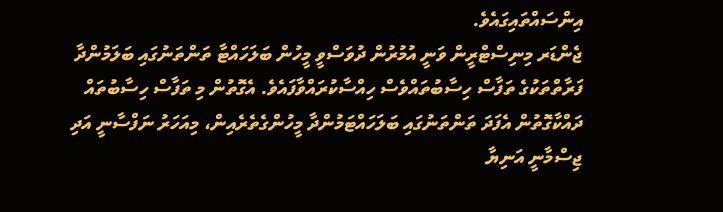އިންސައްތައިގައެވެ.
ޖެންޑަރ މިނިސްޓްރީން ވަނީ އުމުރުން ދުވަސްވީ މީހުން ބަލަހައްޓާ ތަންތަނުގައި ބަލަމުންދާ ފަރާތްތަކުގެ ތަފާސް ހިސާބުތައްވެސް ހިއްސާކުރައްވާފައެވެ. އެގޮތުން މި ތަފާސް ހިސާބުތައް ދައްކާގޮތުން އެފަދަ ތަންތަނުގައި ބަލަހައްޓަމުންދާ މީހުންގެތެރެއިން، މިއަހަރު ނަފްސާނީ އަދި ޖިސްމާނީ އަނިޔާ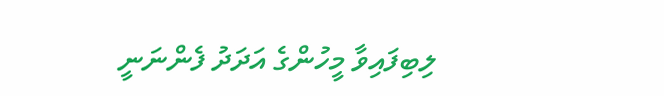ލިބިފައިވާ މީހުންގެ އަދަދު ފެންނަނީ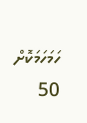ހަމަހަމަކޮށް 50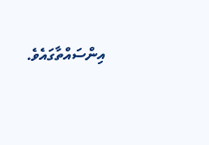އިންސައްތާގައެވެ.